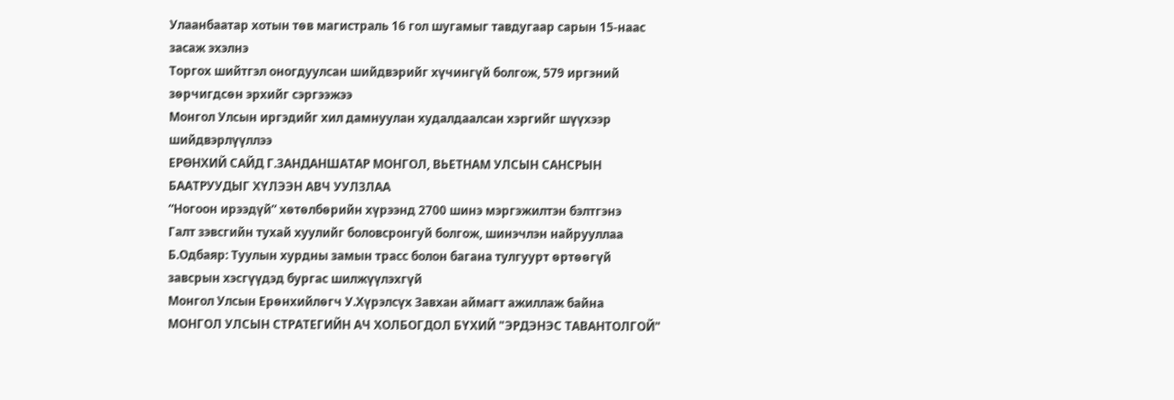Улаанбаатар хотын төв магистраль 16 гол шугамыг тавдугаар сарын 15-наас засаж эхэлнэ
Торгох шийтгэл оногдуулсан шийдвэрийг хүчингүй болгож, 579 иргэний зөрчигдсөн эрхийг сэргээжээ
Монгол Улсын иргэдийг хил дамнуулан худалдаалсан хэргийг шүүхээр шийдвэрлүүллээ
ЕРӨНХИЙ САЙД Г.ЗАНДАНШАТАР МОНГОЛ, ВЬЕТНАМ УЛСЫН САНСРЫН БААТРУУДЫГ ХҮЛЭЭН АВЧ УУЛЗЛАА
“Ногоон ирээдүй” хөтөлбөрийн хүрээнд 2700 шинэ мэргэжилтэн бэлтгэнэ
Галт зэвсгийн тухай хуулийг боловсронгуй болгож, шинэчлэн найрууллаа
Б.Одбаяр: Туулын хурдны замын трасс болон багана тулгуурт өртөөгүй завсрын хэсгүүдэд бургас шилжүүлэхгүй
Монгол Улсын Ерөнхийлөгч У.Хүрэлсүх Завхан аймагт ажиллаж байна
МОНГОЛ УЛСЫН СТРАТЕГИЙН АЧ ХОЛБОГДОЛ БҮХИЙ "ЭРДЭНЭС ТАВАНТОЛГОЙ"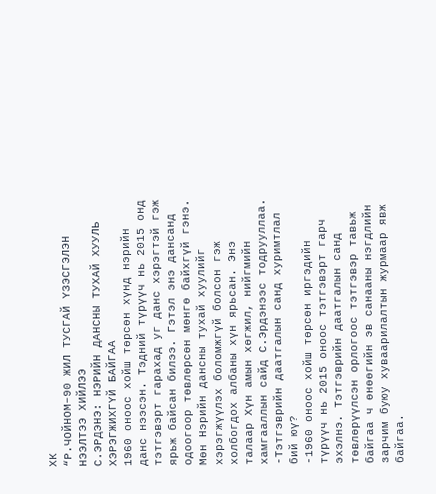ХК
“Р.ЧОЙНОМ–90 ЖИЛ ТУСГАЙ ҮЗЭСГЭЛЭН НЭЭЛТЭЭ ХИЙЛЭЭ
С.ЭРДЭНЭ: НЭРИЙН ДАНСНЫ ТУХАЙ ХУУЛЬ ХЭРЭГЖИХГҮЙ БАЙГАА
1960 оноос хойш төрсөн хүнд нэрийн данс нээсэн. Тэдний түрүүч нь 2015 онд тэтгэвэрт гарахад уг данс хэрэгтэй гэж ярьж байсан билээ. Гэтэл энэ дансанд одоогоор төвлөрсөн мөнгө байхгүй гэнэ. Мөн Нэрийн дансны тухай хуулийг хэрэгжүүлэх боломжгүй болсон гэж холбогдох албаны хүн ярьсан. Энэ талаар Хүн амын хөгжил, нийгмийн хамгааллын сайд С.Эрдэнээс тодрууллаа.
-Тэтгэврийн даатгалын санд хуримтлал бий юү?
-1960 оноос хойш төрсөн иргэдийн түрүүч нь 2015 оноос тэтгэвэрт гарч эхэлнэ. Тэтгэврийн даатгалын санд төвлөрүүлсэн орлогоос тэтгэвэр тавьж байгаа ч өнөөгийн эв санааны нэгдлийн зарчим буюу хуваарилалтын журмаар явж байгаа.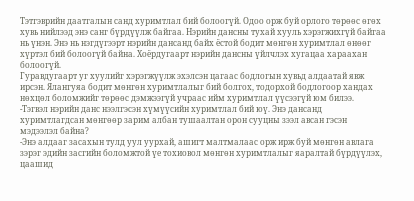Тэтгэврийн даатгалын санд хуримтлал бий болоогүй. Одоо орж буй орлого төрөөс өгөх хувь нийлээд энэ санг бүрдүүлж байгаа. Нэрийн дансны тухай хууль хэрэгжихгүй байгаа нь үнэн. Энэ нь нэгдүгээрт нэрийн дансанд байх ёстой бодит мөнгөн хуримтлал өнөөг хүртэл бий болоогүй байна. Хоёрдугаарт нэрийн дансны үйлчлэх хугацаа хараахан болоогүй.
Гуравдугаарт уг хуулийг хэрэгжүүлж эхэлсэн цагаас бодлогын хувьд алдаатай явж ирсэн. Ялангуяа бодит мөнгөн хуримтлалыг бий болгох, тодорхой бодлогоор хандах нөхцөл боломжийг төрөөс дэмжээгүй учраас ийм хуримтлал үүсээгүй юм билээ.
-Тэгвэл нэрийн данс нээлгэсэн хүмүүсийн хуримтлал бий юү. Энэ дансанд хуримтлагдсан мөнгөөр зарим албан тушаалтан орон сууцны зээл авсан гэсэн мэдээлэл байна?
-Энэ алдааг засахын тулд уул уурхай, ашигт малтмалаас орж ирж буй мөнгөн авлага зэрэг эдийн засгийн боломжтой үе тохиовол мөнгөн хуримтлалыг яаралтай бүрдүүлэх, цаашид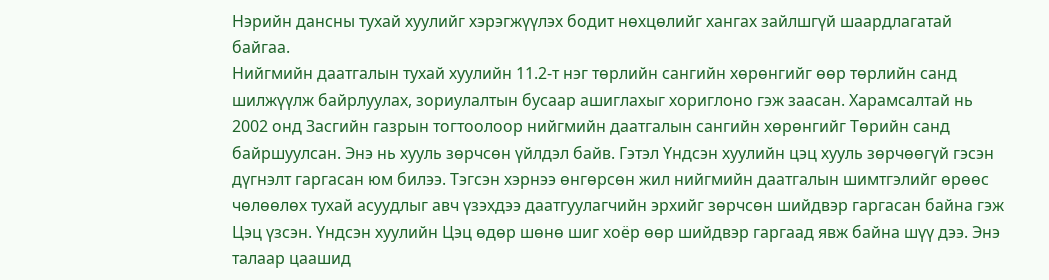Нэрийн дансны тухай хуулийг хэрэгжүүлэх бодит нөхцөлийг хангах зайлшгүй шаардлагатай байгаа.
Нийгмийн даатгалын тухай хуулийн 11.2-т нэг төрлийн сангийн хөрөнгийг өөр төрлийн санд шилжүүлж байрлуулах, зориулалтын бусаар ашиглахыг хориглоно гэж заасан. Харамсалтай нь 2002 онд Засгийн газрын тогтоолоор нийгмийн даатгалын сангийн хөрөнгийг Төрийн санд байршуулсан. Энэ нь хууль зөрчсөн үйлдэл байв. Гэтэл Үндсэн хуулийн цэц хууль зөрчөөгүй гэсэн дүгнэлт гаргасан юм билээ. Тэгсэн хэрнээ өнгөрсөн жил нийгмийн даатгалын шимтгэлийг өрөөс чөлөөлөх тухай асуудлыг авч үзэхдээ даатгуулагчийн эрхийг зөрчсөн шийдвэр гаргасан байна гэж Цэц үзсэн. Үндсэн хуулийн Цэц өдөр шөнө шиг хоёр өөр шийдвэр гаргаад явж байна шүү дээ. Энэ талаар цаашид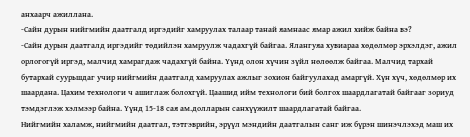анхаарч ажиллана.
-Сайн дурын нийгмийн даатгалд иргэдийг хамруулах талаар танай яамнаас ямар ажил хийж байна вэ?
-Сайн дурын даатгалд иргэдийг төдийлэн хамруулж чадахгүй байгаа. Ялангуяа хувиараа хөдөлмөр эрхэлдэг, ажил орлогогүй иргэд, малчид хамрагдаж чадахгүй байна. Үүнд олон хүчин зүйл нөлөөлж байгаа. Малчид тархай бутархай суурьшдаг учир нийгмийн даатгалд хамруулах ажлыг зохион байгуулахад амаргүй. Хүн хүч, хөдөлмөр их шаардана. Цахим технологи ч ашиглаж болохгүй. Цаашид ийм технологи бий болгох шаардлагатай байгааг зориуд тэмдэглэж хэлмээр байна. Үүнд 15-18 сая ам.долларын санхүүжилт шаардлагатай байгаа.
Нийгмийн халамж, нийгмийн даатгал, тэтгэврийн, эрүүл мэндийн даатгалын санг иж бүрэн шинэчлэхэд маш их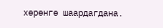хөрөнгө шаардагдана.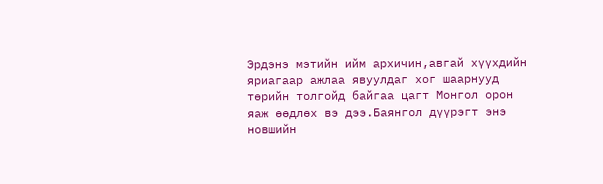Эрдэнэ мэтийн ийм архичин,авгай хүүхдийн яриагаар ажлаа явуулдаг хог шаарнууд төрийн толгойд байгаа цагт Монгол орон яаж өөдлөх вэ дээ.Баянгол дүүрэгт энэ новшийн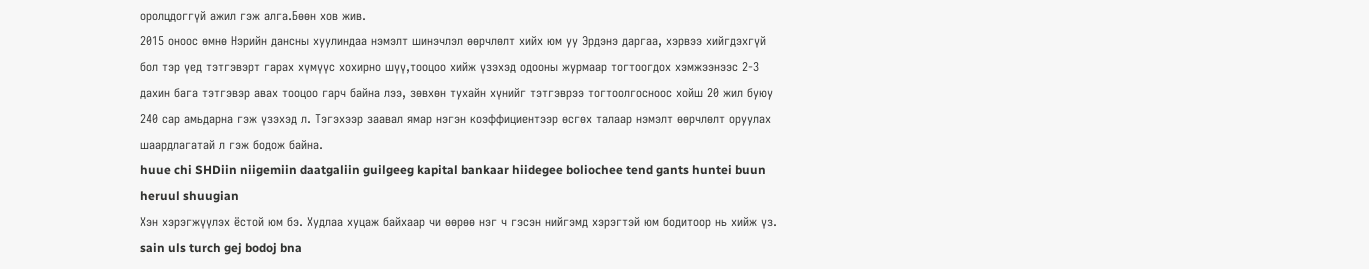оролцдоггүй ажил гэж алга.Бөөн хов жив.
2015 оноос өмнө Нэрийн дансны хуулиндаа нэмэлт шинэчлэл өөрчлөлт хийх юм уу Эрдэнэ даргаа, хэрвээ хийгдэхгүй бол тэр үед тэтгэвэрт гарах хүмүүс хохирно шүү,тооцоо хийж үзэхэд одооны журмаар тогтоогдох хэмжээнээс 2-3 дахин бага тэтгэвэр авах тооцоо гарч байна лээ, зөвхөн тухайн хүнийг тэтгэврээ тогтоолгосноос хойш 20 жил буюу 240 сар амьдарна гэж үзэхэд л. Тэгэхээр заавал ямар нэгэн коэффициентээр өсгөх талаар нэмэлт өөрчлөлт оруулах шаардлагатай л гэж бодож байна.
huue chi SHDiin niigemiin daatgaliin guilgeeg kapital bankaar hiidegee boliochee tend gants huntei buun heruul shuugian
Хэн хэрэгжүүлэх ёстой юм бэ. Худлаа хуцаж байхаар чи өөрөө нэг ч гэсэн нийгэмд хэрэгтэй юм бодитоор нь хийж үз.
sain uls turch gej bodoj bna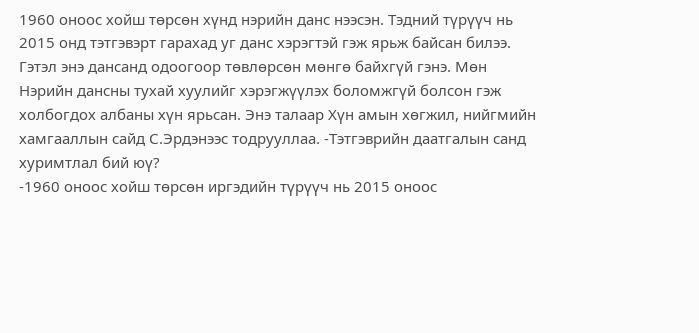1960 оноос хойш төрсөн хүнд нэрийн данс нээсэн. Тэдний түрүүч нь 2015 онд тэтгэвэрт гарахад уг данс хэрэгтэй гэж ярьж байсан билээ. Гэтэл энэ дансанд одоогоор төвлөрсөн мөнгө байхгүй гэнэ. Мөн Нэрийн дансны тухай хуулийг хэрэгжүүлэх боломжгүй болсон гэж холбогдох албаны хүн ярьсан. Энэ талаар Хүн амын хөгжил, нийгмийн хамгааллын сайд С.Эрдэнээс тодрууллаа. -Тэтгэврийн даатгалын санд хуримтлал бий юү?
-1960 оноос хойш төрсөн иргэдийн түрүүч нь 2015 оноос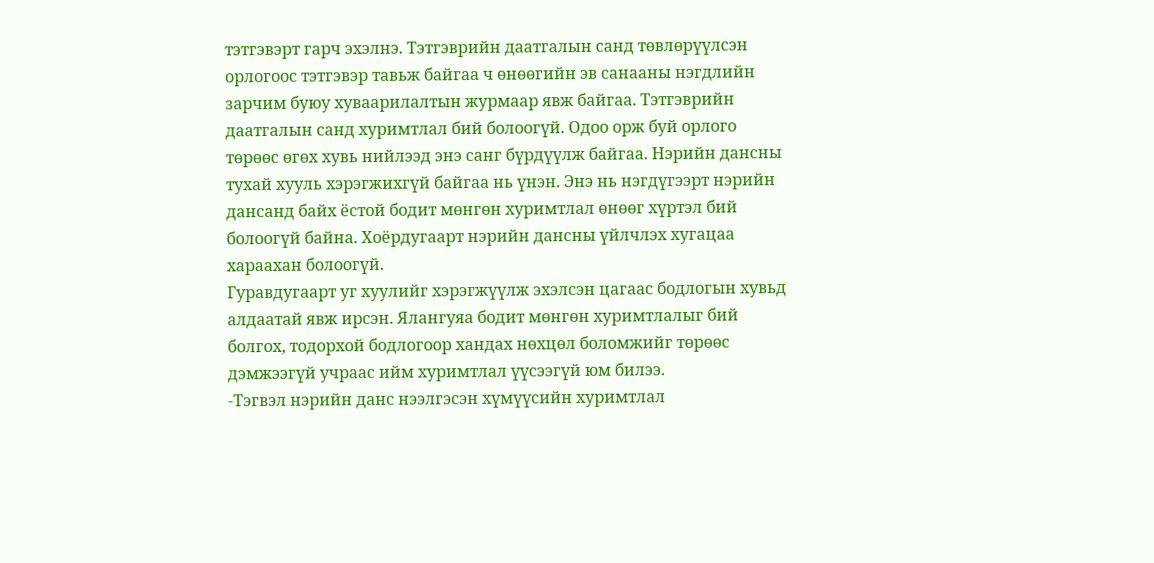тэтгэвэрт гарч эхэлнэ. Тэтгэврийн даатгалын санд төвлөрүүлсэн орлогоос тэтгэвэр тавьж байгаа ч өнөөгийн эв санааны нэгдлийн зарчим буюу хуваарилалтын журмаар явж байгаа. Тэтгэврийн даатгалын санд хуримтлал бий болоогүй. Одоо орж буй орлого төрөөс өгөх хувь нийлээд энэ санг бүрдүүлж байгаа. Нэрийн дансны тухай хууль хэрэгжихгүй байгаа нь үнэн. Энэ нь нэгдүгээрт нэрийн дансанд байх ёстой бодит мөнгөн хуримтлал өнөөг хүртэл бий болоогүй байна. Хоёрдугаарт нэрийн дансны үйлчлэх хугацаа хараахан болоогүй.
Гуравдугаарт уг хуулийг хэрэгжүүлж эхэлсэн цагаас бодлогын хувьд алдаатай явж ирсэн. Ялангуяа бодит мөнгөн хуримтлалыг бий болгох, тодорхой бодлогоор хандах нөхцөл боломжийг төрөөс дэмжээгүй учраас ийм хуримтлал үүсээгүй юм билээ.
-Тэгвэл нэрийн данс нээлгэсэн хүмүүсийн хуримтлал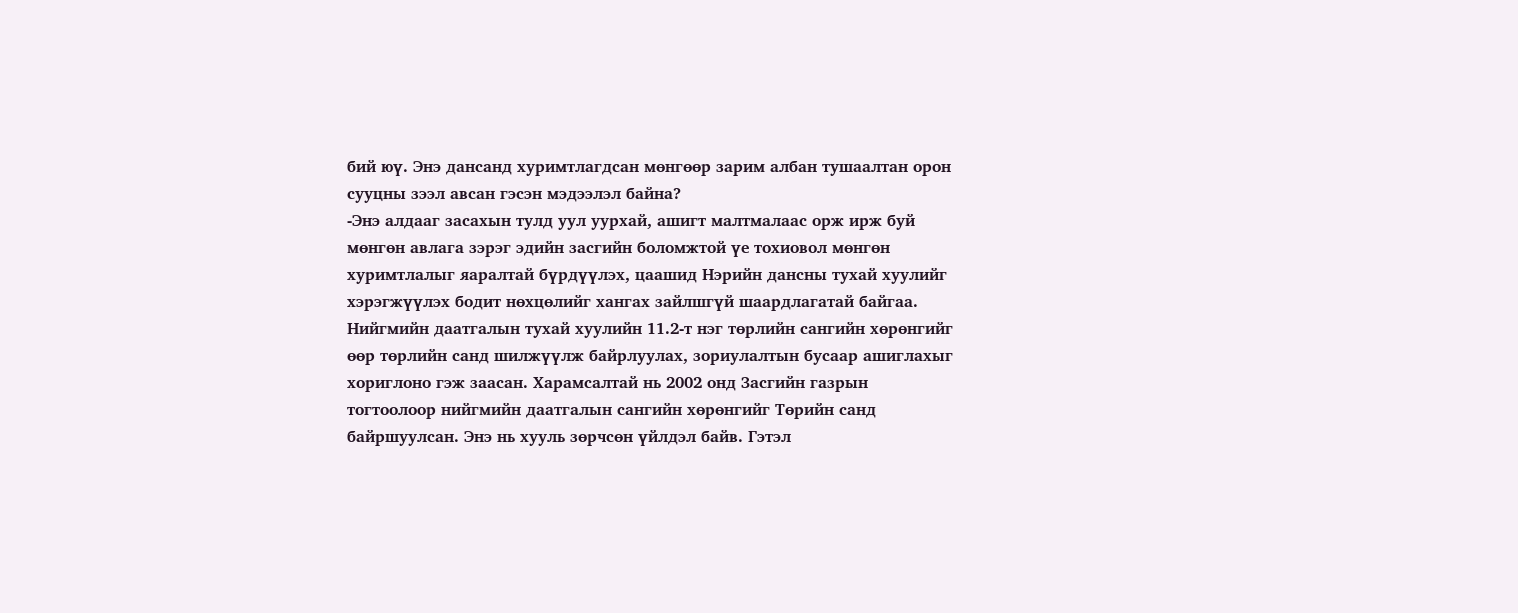бий юү. Энэ дансанд хуримтлагдсан мөнгөөр зарим албан тушаалтан орон сууцны зээл авсан гэсэн мэдээлэл байна?
-Энэ алдааг засахын тулд уул уурхай, ашигт малтмалаас орж ирж буй мөнгөн авлага зэрэг эдийн засгийн боломжтой үе тохиовол мөнгөн хуримтлалыг яаралтай бүрдүүлэх, цаашид Нэрийн дансны тухай хуулийг хэрэгжүүлэх бодит нөхцөлийг хангах зайлшгүй шаардлагатай байгаа.
Нийгмийн даатгалын тухай хуулийн 11.2-т нэг төрлийн сангийн хөрөнгийг өөр төрлийн санд шилжүүлж байрлуулах, зориулалтын бусаар ашиглахыг хориглоно гэж заасан. Харамсалтай нь 2002 онд Засгийн газрын тогтоолоор нийгмийн даатгалын сангийн хөрөнгийг Төрийн санд байршуулсан. Энэ нь хууль зөрчсөн үйлдэл байв. Гэтэл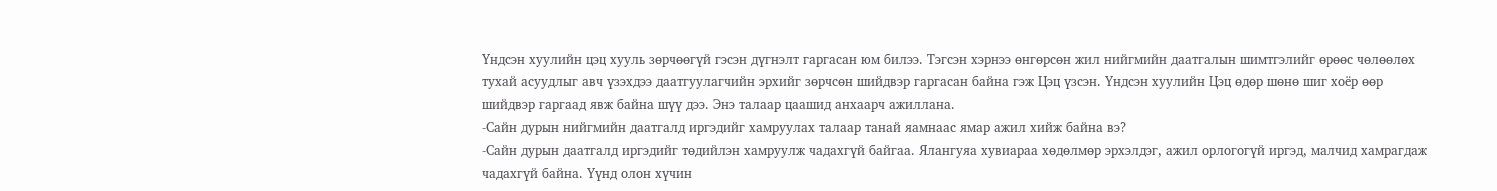Үндсэн хуулийн цэц хууль зөрчөөгүй гэсэн дүгнэлт гаргасан юм билээ. Тэгсэн хэрнээ өнгөрсөн жил нийгмийн даатгалын шимтгэлийг өрөөс чөлөөлөх тухай асуудлыг авч үзэхдээ даатгуулагчийн эрхийг зөрчсөн шийдвэр гаргасан байна гэж Цэц үзсэн. Үндсэн хуулийн Цэц өдөр шөнө шиг хоёр өөр шийдвэр гаргаад явж байна шүү дээ. Энэ талаар цаашид анхаарч ажиллана.
-Сайн дурын нийгмийн даатгалд иргэдийг хамруулах талаар танай яамнаас ямар ажил хийж байна вэ?
-Сайн дурын даатгалд иргэдийг төдийлэн хамруулж чадахгүй байгаа. Ялангуяа хувиараа хөдөлмөр эрхэлдэг, ажил орлогогүй иргэд, малчид хамрагдаж чадахгүй байна. Үүнд олон хүчин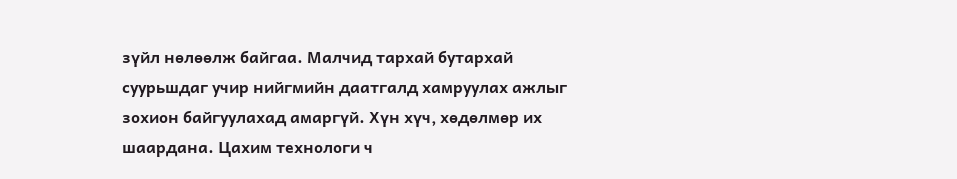зүйл нөлөөлж байгаа. Малчид тархай бутархай суурьшдаг учир нийгмийн даатгалд хамруулах ажлыг зохион байгуулахад амаргүй. Хүн хүч, хөдөлмөр их шаардана. Цахим технологи ч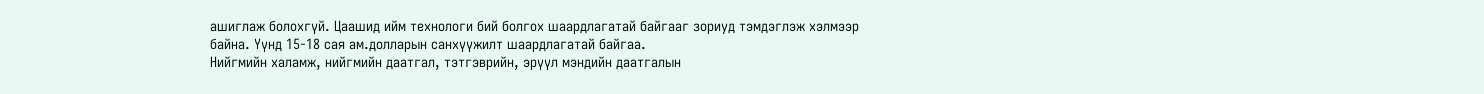ашиглаж болохгүй. Цаашид ийм технологи бий болгох шаардлагатай байгааг зориуд тэмдэглэж хэлмээр байна. Үүнд 15-18 сая ам.долларын санхүүжилт шаардлагатай байгаа.
Нийгмийн халамж, нийгмийн даатгал, тэтгэврийн, эрүүл мэндийн даатгалын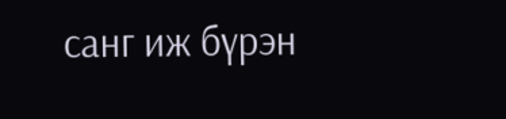санг иж бүрэн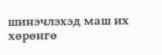шинэчлэхэд маш их хөрөнгө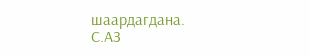шаардагдана.
С.АЗ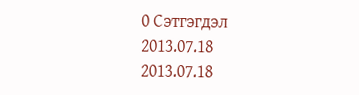0 Сэтгэгдэл
2013.07.18
2013.07.18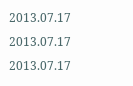2013.07.17
2013.07.17
2013.07.17